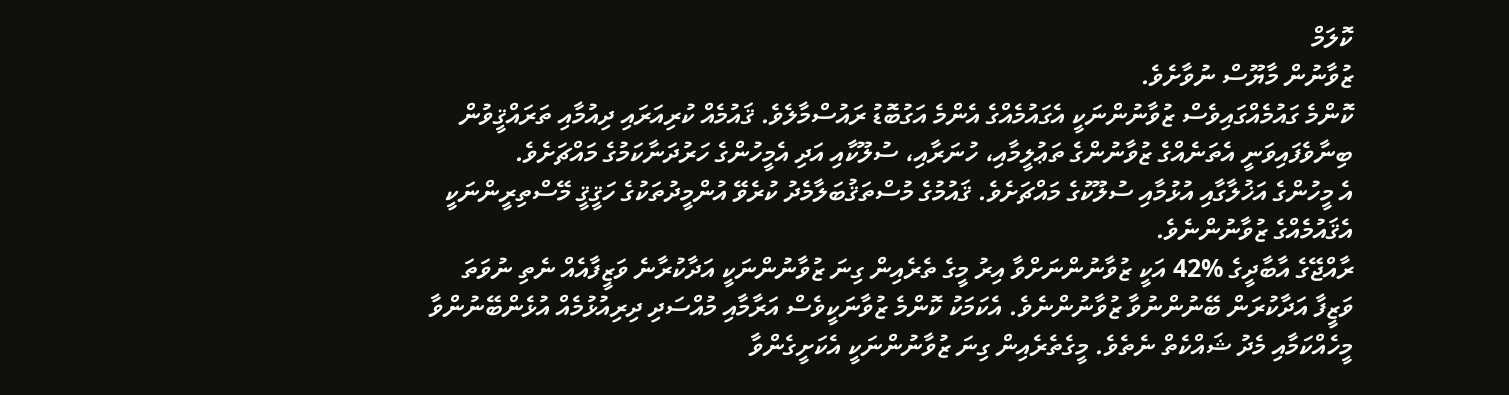ކޮލަމް
ޒުވާނުން މާޔޫސް ނުވާށެވެ.
ކޮންމެ ގައުމެއްގައިވެސް ޒުވާނުންނަކީ އެގައުމެއްގެ އެންމެ އަގުބޮޑު ރައުސްމާލެވެ. ޤައުމެއް ކުރިއަރައި ދިއުމާއި ތަރައްޤީވުން ބިނާވެފައިވަނީ އެތަނެއްގެ ޒުވާނުންގެ ތަޢުލީމާއި، ހުނަރާއި، ސުލޫކާއި އަދި އެމީހުންގެ ހަރުދަނާކަމުގެ މައްޗަށެވެ.
އެ މީހުންގެ އަޚުލާގާއި އުޅުމާއި ސުލޫކުގެ މައްޗަށެވެ. ޤައުމުގެ މުސްތަޤުބަލާމެދު ކުރެވޭ އުންމީދުތަކުގެ ހަޤީޤީ މޭސްތިރީންނަކީ އެޤައުމެއްގެ ޒުވާނުންނެވެ.
ރާއްޖޭގެ އާބާދީގެ %42 އަކީ ޒުވާނުންނަށްވާ އިރު މީގެ ތެރެއިން ގިނަ ޒުވާނުންނަކީ އަދާކުރާނެ ވަޒީފާއެއް ނެތި ނުވަތަ ވަޒީފާ އަދާކުރަން ބޭނުންނުވާ ޒުވާނުންނެވެ. އެކަމަކު ކޮންމެ ޒުވާނަކީވެސް އަރާމާއި މުއްސަދި ދިރިއުޅުމެއް އުޅެންބޭނުންވާ މީހެއްކަމާއި މެދު ޝައްކެތް ނެތެވެ. މީގެތެރެއިން ގިނަ ޒުވާނުންނަކީ އެކަށީގެންވާ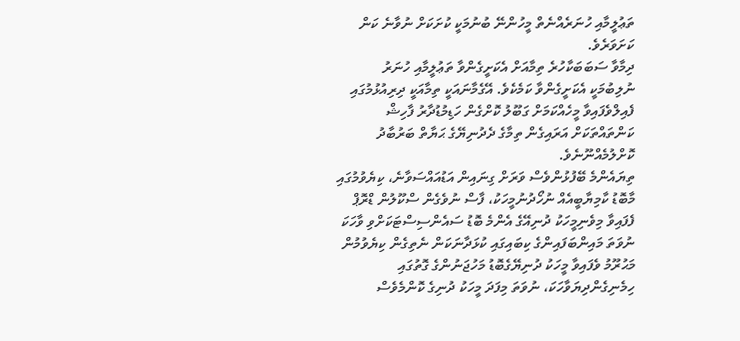ތަޢުލީމާއި ހުނަރެއްނެތް މީހުންނޭ ބުނުމަކީ ކުށަކަށް ނުވާނެ ކަން ކަށަވަރެވެ.
ދިމާވާ ސަބަބަކާހުރެ ތިމާއަށް އެކަށީގެންވާ ތަޢުލީމާއި ހުނަރު ނުލިބުމަކީ އެކަށީގެންވާ ކަމެކެވެ. އޭގެމާނައަކީ ތިމާއަކީ ދިރިއުޅުމުގައި ފެއިލްވެފައިވާ މީހެއްކަމަށް ގަބޫލު ކޮށްގެން ހަޑިމުޑުދާރު ފާހިޝް ކަންތައްތަކަށް އަރައިގެން ތިމާގެ ދެދުނިޔޭގެ ޙަޔާތް ބަރުބާދު ކޮށްލުމެއްނޫނެވެ.
ތިޔައެންމެ ބޭފުޅުންވެސް ވަރަށް ގިނައިން އަޑުއައްސަވާނެ، ކިޔެވުމުގައި މާބޮޑު ކާމިޔާބީއެއް ނުހޯދުނުމީހަކު، ފާސް ނުވެގެން ސްކޫލުން ޑްރޮޕް ފެފައިވާ މިވެނިމީހަކު ދުނިއޭގެ އެންމެ ބޮޑު ސައެންސިސްޓަކަށްވި ވާހަކަ ނުވަތަ މައިންބަފައިންގެ ކިބައިގައި ކުޅަދާނަކަން ނެތިގެން ކިޔެވުމުން މަޙުރޫމު ވެފައިވާ މީހަކު ދުނިޔޭގެބޮޑު މަހުޖަނުންގެ ގޮތުގައި ހިމެނިގެންދިޔަވާހަކަ، ނުވަތަ މިފަދަ މީހަކު ދުނިގެ ކޮންމެވެސް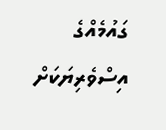ގައުމެއްގެ އިސްވެރިޔަކަށް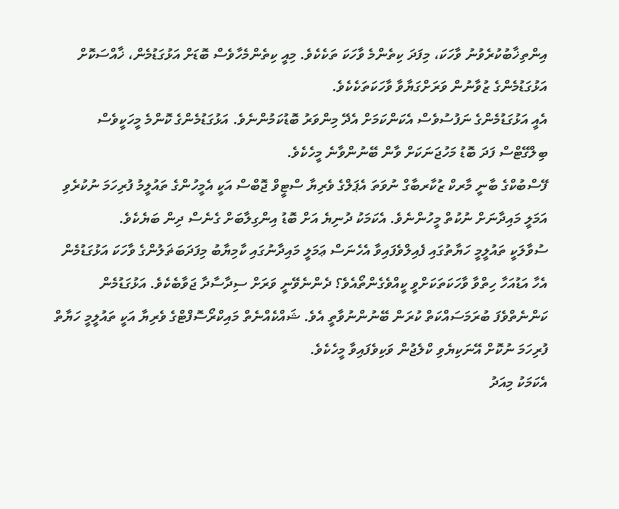އިންތިޚާބުކުރެވުނު ވާހަކަ، މިފަދަ ކިތެންމެ ވާހަކަ ތަކެކެވެ. މިއީ ކިތެންމެހާވެސް ބޮޑަށް އަޅުގަޑުމެން، ޚާއްސަކޮށް އަޅުގަޑުމެންގެ ޒުވާނުން ވަރަށްގަޔާވާ ވާހަކަތަކެކެވެ.
އެއީ އަޅުގަޑުމެންގެ ނަފުސުވެސް އެކަންކަމަށް އެދޭ މިންވަރު ބޮޑުކަމުންނެވެ. އަޅުގަޑުމެންގެ ކޮންމެ މީހަކީވެސް ބިލްގޭޓްސް ފަދަ ބޮޑު މަހުޖަނަކަށް ވާން ބޭނުންވާނެ މީހެކެވެ.
ފޭސްބުކްގެ ބާނީ މާރކް ޒުކާރބާގް ނުވަތަ އެޕަލްގެ ވެރިޔާ ސްޓީވް ޖޮބްސް އަކީ އެމީހުންގެ ތައުލީމު ފުރިހަމަ ނުކުރެވި އަމަލީ މައިދާނަށް ނުކުތް މީހުންނެވެ. އެކަމަކު ދުނިޔެ އަށް ބޮޑު އިންގިލާބަށް ގެނެސް ދިން ބަޔެކެވެ.
ސުވާލަކީ ތައުލީމީ ހަޔާތުގައި ފެއިލްވެފައިވާ އެހެނަސް ޢަމަލީ މައިދާނުގައި ކާމިޔާބު މިފަދަބަޡަލުންގެ ވާހަކަ އަޅުގަޑުމެން އެހާ އަޑުއަހާ ހިތްވާ ވާހަކަތަކަށްވީ ކީއްވެގެންތޯއެވެ؟ ދެންނެވޭނީ ވަރަށް ސިދާސާދާ ޖަވާބެކެވެ. އަޅުގަޑުމެން ކަންނެތްވެފަ ބުރަމަސައްކަތް ކުރަން ބޭނުންނުވާތީ އެވެ. ޝައްކެއްނެތް މައިކްރޯސޮފްޓްގެ ވެރިޔާ އަކީ ތައުލީމީ ހަޔާތް ފުރިހަމަ ނުކޮށް އޭނަކިޔެވި ކްލެޖުން ވަކިވެފައިވާ މީހެކެވެ.
އެކަމަކު މިއަދު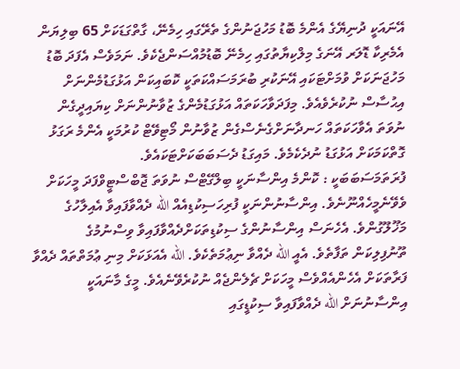އޭނައަކީ ދުނިޔޭގެ އެންމެ ބޮޑު މަހުޖަނުންގެ ތެރޭގައި ހިމެނޭ، ގާތްގަޑަކަށް 65 ބިލިޔަން އެމެރިކާ ޑޮލަރ އޭނަގެ މިލްކިޔާތުގައި ހިމެނޭ ބޮޑުމުއްސަންޖެކެވެ. ނަމަވެސް އެފަދަ ބޮޑު މަހުޖަނަކަށް ވުމަށްޓަކައި އޭނަކުރި ބުރަމަސައްކަތަކީ ކޮބައިކަން އަޅުގަޑުމެންނަށް އިޙުސާސް ނުކުރެވެއެވެ. މިފަދަވާހަކަތައް އަޅުގަޑުމެންގެ ޒުވާނުންނަށް ކިޔައިދީގެން ނުވަތަ އެވާހަކަތައް ހަނދާނަށްގެނެސްގެން ޒުވާނުން މޯޓިވޭޓް ކުރުމަކީ އެންމެ ރަގަޅު ގޮތްކަމަކަށް އަޅުގަޑު ނުދެކެމެވެ. މައިގަޑު ދެސަބަބަކަށްޓަކައެވެ.
ފުރަތަމަސަބަބަކީ : ކޮންމެ އިންސާނަކީ ބިލްގޭޓްސް ނުވަތަ ޖޮބްސްޓީވްފަދަ މީހަކަށް ވެވޭނެމީހެއްނޫނެވެ. އިންސާނުންނަކީ ފުރިހަސިކުޑިއެއް الله ދެއްވާފައިވާ އެއިލާހުގެ މަޚޫލޫގުންވެ. އެހެނަސް އިންސާނުންގެ ސިކުޑިތަކަށްދެއްވާފައިވާ ވިސްނުމުގެ ތޫނުފިލިކަން ތަފާތެވެ. އެއީ الله ދެއްވާ ނިޢުމަތެކެވެ. الله އެއަޅަކަށް މިނި ޢުމަތްތައް ދެއްވާ ފަރާތަކަށް އެހެންއެއްވެސް މީހަކަށް ޗެލެންޖެއް ނުކުރެވޭނެއެވެ. މީގެ މާނައަކީ އިންސާނުނަށް الله ދެއްވާފައިވާ ސިކުޑީގައި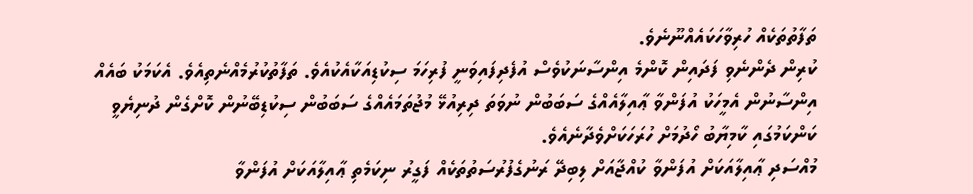ތަފާތުތަކެއް ހުރިވާހަކައެއްނޫނެވެ.
ކުރިން ދެންނެވި ފަދައިން ކޮންމެ އިންސާނަކުވެސް އުފެދިފައިވަނީ ފުރިހަމަ ސިކުޑިއަކާއެކުއެވެ. ތަފާތުކުރުމެއްނެތިއެވެ. އެކަމަކު ބައެއް އިންސާނުން އެމީހަކު އުފަންވާ ޢާއިލާއެއްގެ ސަބަބުން ނުވަތަ ދިރިއުޅޭ މުޖުތަމައެއްގެ ސަބަބުން ސިކުޑިބޭނުން ކޮށްގެން ދުނިޔެވީ ކަންކަމުގައި ކާމިޔާބު ހޯދުމަށް ހުރަހަކަށްވެދާނެއެވެ.
މުއްސަދި ޢާއިލާއަކަށް އުފަންވާ ކުއްޖާއަށް ލިބިދޭ ރަނުގެފުރުސަތުތަކެއް ފަގީރު ނިކަމެތި ޢާއިލާއަކަށް އުފަންވާ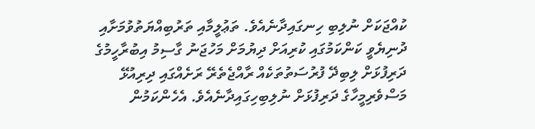ކުއްޖަކަށް ނުލިބި ހިނގައިދާނެއެވެ. ތަޢުލީމާއި ތަރުބިއްޔަތުވުމަށާއި ދުނިޔެވީ ކަންކަމުގައި ކުރިއަށް ދިޔުމަށް މަހުޖަނު ގާސިމު އިބުރާހީމުގެ ދަރިފުޅަށް ލިބިދޭ ފުރުސަތުތަކެއް ރާއްޖެތެރޭ ރަށެއްގައި ދިރިއުޅޭ މަސްވެރިމީހާގެ ދަރިފުޅަށް ނުލިބިހިގައިދާނެއެވެ. އެހެންކަމުން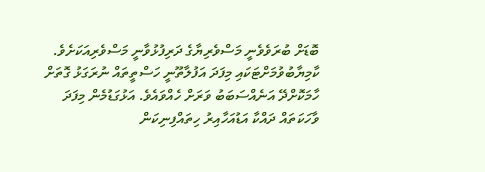ބޮޑަށް ބުރަވެވެނީ މަސްވެރިޔާގެ ދަރިފުޅުވާނީ މަސްވެރިއަކަށެވެ.
ކާމިޔާބުވުމަށްޓަކައި މިފަދަ އަފުލާތޫނީ ހަސްތީތައް ނުރަގަޅު ގޮތަށް ހާމަކޮށްދޭ އަނެއްސަބަބު ވަރަށް ހެއްވައެވެ. އަޅުގަޑުމެން މިފަދަ ވާހަކަތައް ދައްކާ އަޑުއަހާއިރު ހިތައްފިނިކަން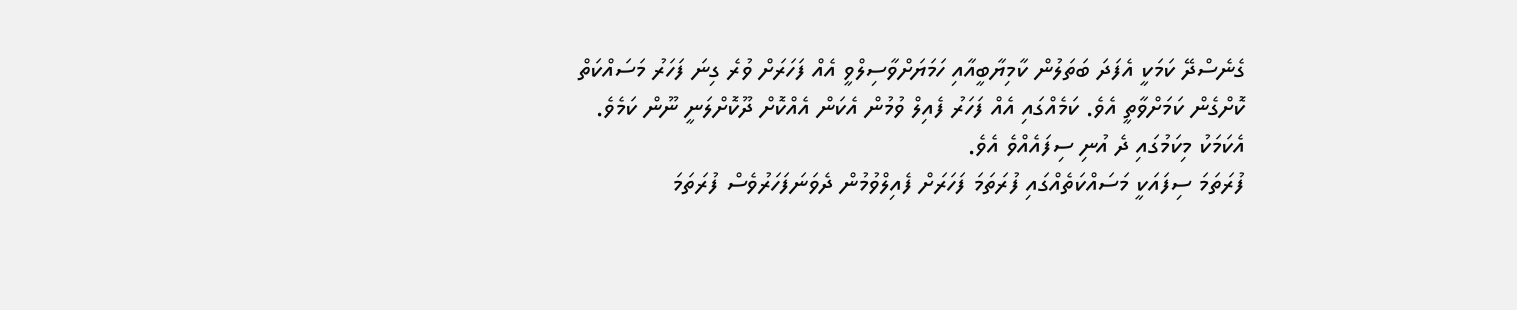ގެނެސްދޭ ކަމަކީ އެފަދަ ބަތަލުން ކާމިޔާބީއާއި ހަމަޔަށްވާސިލްވީ އެއް ފަހަރަށް ވުރެ ގިނަ ފަހަރު މަސައްކަތް ކޮށްގެން ކަމަށްވާތީ އެވެ. ކަމެއްގައި އެއް ފަހަރު ފެއިލް ވުމުން އެކަން އެއްކޮށް ދޫކޮށްލަނީ ނޫން ކަމެވެ. އެކަމަކު މިކަމުގައި ދެ އުނި ސިފައެއްވެ އެވެ.
ފުރަތަމަ ސިފައަކީ މަސައްކަތެއްގައި ފުރަތަމަ ފަހަރަށް ފެއިލްވުމުން ދެވަނަފަހަރުވެސް ފުރަތަމަ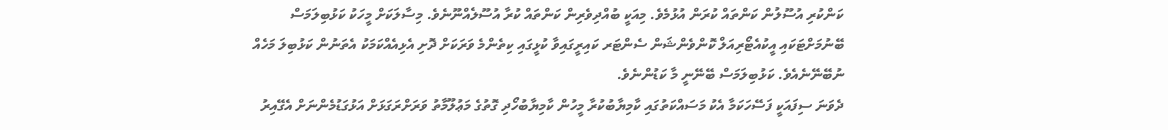ކަންކުރި އުސޫލުން ކަންތައް ކުރަން އުޅުމެވެ. މިއަކީ ބުއްދިވެރިން ކަންތައް ކުރާ އުސޫލެއްނޫނެވެ. މިސާލަކަށް މީހަކު ކަޅުބިލަމަސް ބޭނުމަށްޓަކައި އީކުއެޓޯރިއަލް ކޮންވެންޝަން ސެންޓަރ ކައިރީގައިވާ ކުޅީގައި ކިތެންމެ ވަރަކަށް ދޮށި އެޅިއެއްކަމަކު އެތަނުން ކަޅުބިލަ މަހެއް ނުބޭނޭނެއެވެ. ކަޅުބިލަމަސް ބޭނޭނީ މާ ކަޑުންނެވެ.
ދެވަނަ ސިފައަކީ ފަސޭހަކަމާ އެކު މަސައްކަތުގައި ކާމިޔާބުކުރާ މީހުން ކާމިޔާބުހޯދި ގޮތުގެ މަޢުލޫމާތު ވަރަށްރަގަޅަށް އަޅުގަޑުމެންނަށް އެގޭއިރު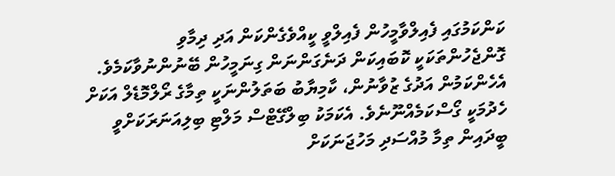ކަންކަމުގައި ފެއިލްވާމީހުން ފެއިލްވީ ކީއްވެގެންކަން އަދި ދިމާވި ގޮންޖެހުންތަކަކީ ކޮބައިކަން ދަނެގަންނަން ގިނަމީހުން ބޭނުންނުވާކަމެވެ.
އެހެންކަމުން އަދުގެ ޒުވާނުން، ކާމިޔާބު ބަތަލުންނަކީ ތިމާގެ ރޯލްމޮޑެލް އަކަށް ހެދުމަކީ ގޯސްކަމެއްނޫނެވެ. އެކަމަކު ބިލްގޭޓްސް މަލްޓި ބިލިއަނަރަކަށްވީ ބީދައިން ތިމާ މުއްސަދި މަހުޖަނަކަށް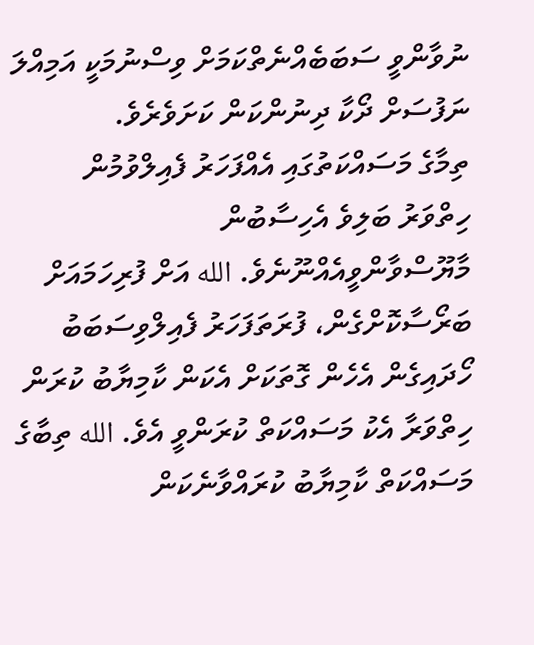ނުވާންވީ ސަބަބެއްނެތްކަމަށް ވިސްނުމަކީ އަމިއްލަ ނަފުސަށް ދޯކާ ދިނުންކަން ކަށަވެރެވެ.
ތިމާގެ މަސައްކަތުގައި އެއްފަހަރު ފެއިލްވުމުން ހިތްވަރު ބަލިވެ އެހިސާބުން މާޔޫސްވާންވީއެއްނޫނެވެ. الله އަށް ފުރިހަމައަށް ބަރޯސާކޮށްގެން، ފުރަތަފަހަރު ފެއިލްވިސަބަބު ހޯދައިގެން އެހެން ގޮތަކަށް އެކަން ކާމިޔާބު ކުރަން ހިތްވަރާ އެކު މަސައްކަތް ކުރަންވީ އެވެ. الله ތިބާގެ މަސައްކަތް ކާމިޔާބު ކުރައްވާނެކަން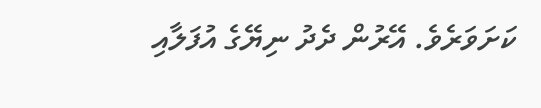ކަށަވަރެވެ. އޭރުން ދެދު ނިޔޭގެ އުފަލާއި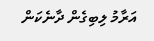އަރާމު ލިބިގެން ދާނެކަން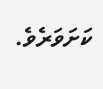ކަށަވަރެވެ.